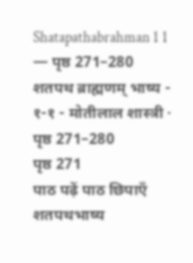Shatapathabrahman 1 1 — पृष्ठ 271–280
शतपथ ब्राह्मणम् भाष्य - १-१ - मोतीलाल शास्त्री · पृष्ठ 271–280
पृष्ठ 271
पाठ पढ़ें पाठ छिपाएँ
शतपथभाष्य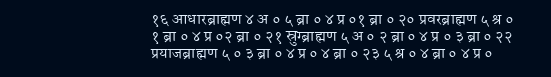१६ आधारब्राह्मण ४ अ ० ५ ब्रा ० ४ प्र ०१ ब्रा ० २० प्रवरब्राह्मण ५ श्र ० १ ब्रा ० ४ प्र ०२ ब्रा ० २१ स्रुग्ब्राह्मण ५ अ ० २ ब्रा ० ४ प्र ० ३ ब्रा ० २२ प्रयाजब्राह्मण ५ ० ३ ब्रा ० ४ प्र ० ४ ब्रा ० २३ ५ श्र ० ४ ब्रा ० ४ प्र ०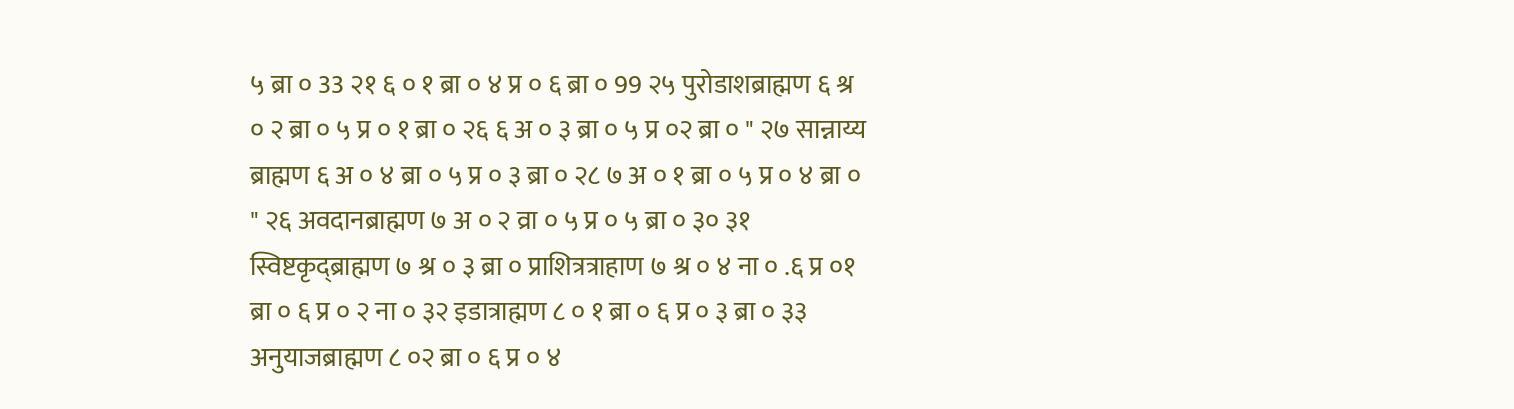५ ब्रा ० 33 २१ ६ ० १ ब्रा ० ४ प्र ० ६ ब्रा ० 99 २५ पुरोडाशब्राह्मण ६ श्र ० २ ब्रा ० ५ प्र ० १ ब्रा ० २६ ६ अ ० ३ ब्रा ० ५ प्र ०२ ब्रा ० " २७ सान्नाय्य ब्राह्मण ६ अ ० ४ ब्रा ० ५ प्र ० ३ ब्रा ० २८ ७ अ ० १ ब्रा ० ५ प्र ० ४ ब्रा ० " २६ अवदानब्राह्मण ७ अ ० २ व्रा ० ५ प्र ० ५ ब्रा ० ३० ३१ स्विष्टकृद्ब्राह्मण ७ श्र ० ३ ब्रा ० प्राशित्रत्राहाण ७ श्र ० ४ ना ० .६ प्र ०१ ब्रा ० ६ प्र ० २ ना ० ३२ इडात्राह्मण ८ ० १ ब्रा ० ६ प्र ० ३ ब्रा ० ३३ अनुयाजब्राह्मण ८ ०२ ब्रा ० ६ प्र ० ४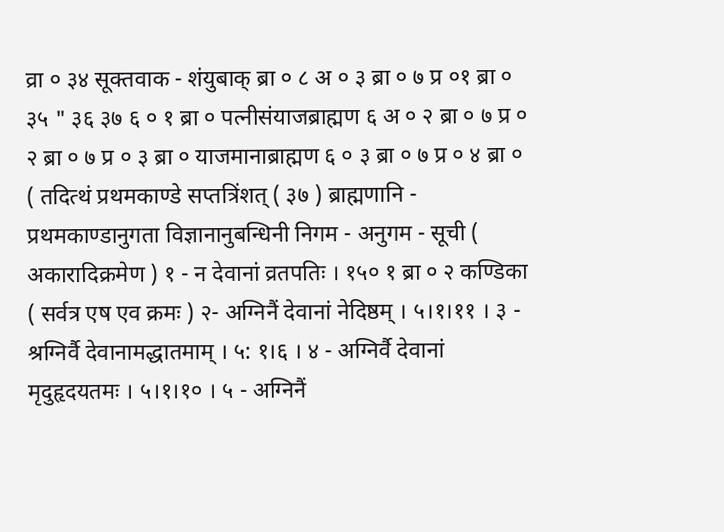व्रा ० ३४ सूक्तवाक - शंयुबाक् ब्रा ० ८ अ ० ३ ब्रा ० ७ प्र ०१ ब्रा ० ३५ " ३६ ३७ ६ ० १ ब्रा ० पत्नीसंयाजब्राह्मण ६ अ ० २ ब्रा ० ७ प्र ० २ ब्रा ० ७ प्र ० ३ ब्रा ० याजमानाब्राह्मण ६ ० ३ ब्रा ० ७ प्र ० ४ ब्रा ० ( तदित्थं प्रथमकाण्डे सप्तत्रिंशत् ( ३७ ) ब्राह्मणानि - प्रथमकाण्डानुगता विज्ञानानुबन्धिनी निगम - अनुगम - सूची ( अकारादिक्रमेण ) १ - न देवानां व्रतपतिः । १५० १ ब्रा ० २ कण्डिका ( सर्वत्र एष एव क्रमः ) २- अग्निनैं देवानां नेदिष्ठम् । ५।१।११ । ३ - श्रग्निर्वै देवानामद्धातमाम् । ५: १।६ । ४ - अग्निर्वै देवानां मृदुहृदयतमः । ५।१।१० । ५ - अग्निनैं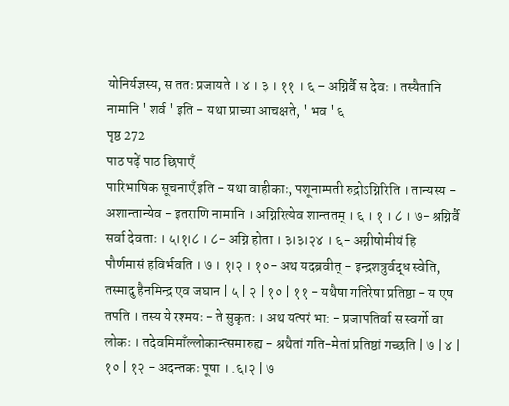योनिर्यज्ञस्य, स ततः प्रजायते । ४ । ३ । ११ । ६ – अग्निर्वै स देवः । तस्यैतानि नामानि ' शर्व ' इति - यथा प्राच्या आचक्षते, ' भव ' ६
पृष्ठ 272
पाठ पढ़ें पाठ छिपाएँ
पारिभाषिक सूचनाएँ इति - यथा वाहीकाः, पशूनाम्पती रुद्रोऽग्निरिति । तान्यस्य - अशान्तान्येव - इतराणि नामानि । अग्निरित्येव शान्ततम् । ६ । १ । ८ । ७- श्रग्निर्वै सर्वा देवताः । ५।१।८ । ८- अग्नि होता । ३।३।२४ । ६- अग्नीषोमीयं हि पौर्णमासं हविर्भवति । ७ । १।२ । १०- अथ यदब्रवीत् - इन्द्रशत्रुर्वद्ध स्वेति, तस्मादु हैनमिन्द्र एव जघान | ५ | २ | १० | ११ - यथैषा गतिरेषा प्रतिष्ठा - य एष तपति । तस्य ये रश्मयः - ते सुकृतः । अथ यत्परं भा: - प्रजापतिर्वा स स्वर्गो वा लोकः । तदेवमिमाँल्लोकान्त्समारुह्य - श्रथैतां गति-मेतां प्रतिष्ठां गच्छति | ७ | ४ | १० | १२ - अदन्तकः पूषा । .६।२ | ७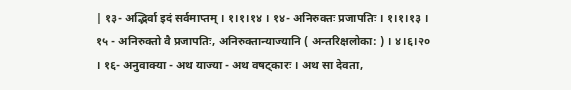| १३- अद्भिर्वा इदं सर्वमाप्तम् । १।१।१४ । १४- अनिरुक्तः प्रजापतिः । १।१।१३ । १५ - अनिरुक्तो वै प्रजापतिः, अनिरुक्तान्याज्यानि ( अन्तरिक्षलोका: ) । ४।६।२० । १६- अनुवाक्या - अथ याज्या - अथ वषट्कारः । अथ सा देवता,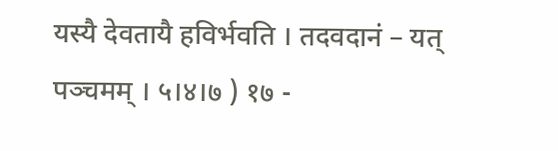यस्यै देवतायै हविर्भवति । तदवदानं – यत् पञ्चमम् । ५।४।७ ) १७ -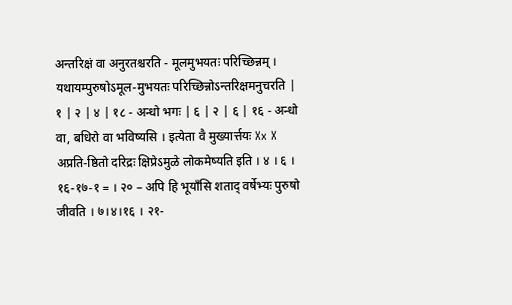अन्तरिक्षं वा अनुरतश्चरति - मूलमुभयतः परिच्छिन्नम् । यथायम्पुरुषोऽमूल-मुभयतः परिच्छिन्नोऽन्तरिक्षमनुचरति | १ | २ | ४ | १८ - अन्धो भगः | ६ | २ | ६ | १६ - अन्धो वा, बधिरो वा भविष्यसि । इत्येता वै मुख्यार्त्तयः Xx X अप्रति-ष्ठितो दरिद्रः क्षिप्रेऽमुळे लोकमेष्यति इति । ४ । ६ । १६-१७-१ = । २० – अपि हि भूयाँसि शताद् वर्षेभ्यः पुरुषो जीवति । ७।४।१६ । २१-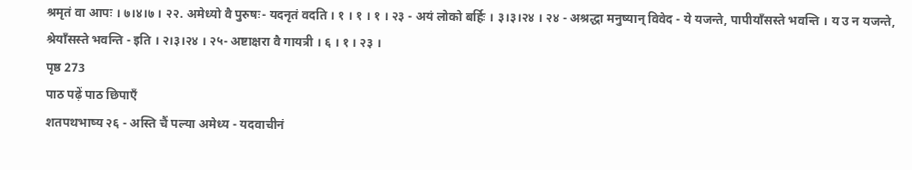श्रमृतं वा आपः । ७।४।७ । २२. अमेध्यो वै पुरुषः- यदनृतं वदति । १ । १ । १ । २३ - अयं लोको बर्हिः । ३।३।२४ । २४ - अश्रद्धा मनुष्यान् विवेद - ये यजन्ते, पापीयाँसस्ते भवन्ति । य उ न यजन्ते, श्रेयाँसस्ते भवन्ति - इति । २।३।२४ । २५- अष्टाक्षरा वै गायत्री । ६ । १ । २३ ।
पृष्ठ 273
पाठ पढ़ें पाठ छिपाएँ
शतपथभाष्य २६ - अस्ति चैं पल्या अमेध्य - यदवाचीनं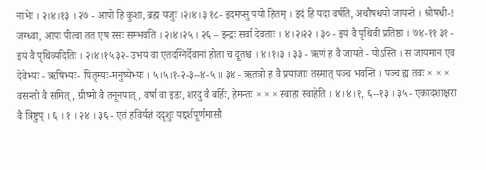नाभेः । २।४।१३ । २७ - आपो हि कुशा, ब्रह्म यजुः ।२।४।३ १८- इदमप्सु पयो हितम् । इदं हि यदा वर्षति, अथौषधयो जायन्ते । श्रोषधी-! जग्ध्वा, आपः पीत्वा तत एष रसः सम्भवति । २।४।२५ । २६ – इन्द्रः सर्वा देवताः । ४।२।२२ । ३० - इयं वै पृथिवी प्रतिष्ठा । ७४-११ ३१ - इयं वै पृथिव्यदितिः । २।४।१५ ३२- उभयं वा एतदग्निर्देवानां होता च दूतश्च । ४।१।३ । ३३ - ऋणं ह वै जायते - योऽस्ति । स जायमान एव देवेभ्यः - ऋषिभ्यः- पितृम्यः-मनुष्येभ्यः । ५।५।१-२-३--४-५ ॥ ३४ - ऋतत्रो ह वै प्रयाजाः तस्मात् पञ्च भवन्ति । पञ्च ह्य तवः × × × वसन्तो वै समित्, ग्रीष्मो वै तनूनपात्, वर्षा वा इडः, शरदु वै बर्हिः, हेमन्तः × × × स्वाहा स्वाहेति । ४।४।१, ६--१३ । ३५ - एकादशाक्षरा वै त्रिष्टुप् । ६ । १ । २४ । ३६ - एतं हविर्यज्ञं ददृशुः यद्दर्शपूर्णमासौ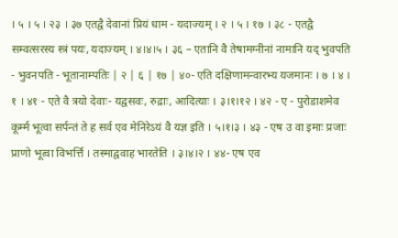। ५ । ५ । २३ । ३७ एतद्वै देवानां प्रियं धाम - यदाज्यम् । २ । ५ । १७ । ३८ - एतद्वै सम्वत्सरस्य स्त्रं पयः, यदाज्यम् । ४।४।५ । ३६ – एतानि वै तेषामग्नीनां नामानि यद् भुवपति - भुवनपति - भूतानाम्पतिः | २ | ६ | १७ | ४०- एति दक्षिणामन्वारभ्य यजमानः । ७ । ४ । १ । ४१ - एते वै त्रयो देवाः- यद्वसवः, रुद्राः, आदित्याः । ३।१।१२ । ४२ - ए - पुरोडाशमेव कूर्म्म भूत्वा सर्पन्तं ते ह सर्व एव मेनिरेऽयं वै यज्ञ इति । ५।१।३ । ४३ - एष उ वा इमाः प्रजाः प्राणो भूत्वा विभर्त्ति । तस्माद्ववाह भारतेति । ३।४।२ । ४४- एष एव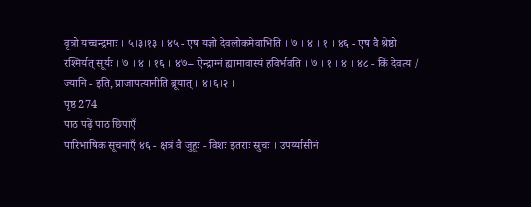वृत्रो यच्चन्द्रमाः । ५।३।१३ । ४५ - एष यज्ञो देवलोकमेवाभिति । ७ । ४ । १ । ४६ - एष वै श्रेष्ठो रश्मिर्यत् सूर्यः । ७ । ४ । १६ । ४७– ऐन्द्राग्नं ह्यामावास्यं हविर्भवति । ७ । १ । ४ । ४८ - किं देवत्य / ज्यानि - इति, प्राजापत्यानीति ब्रूयात् । ४।६।२ ।
पृष्ठ 274
पाठ पढ़ें पाठ छिपाएँ
पारिभाषिक सूचनाएँ ४६ - क्षत्रं वै जुहूः - विशः इतराः स्रुचः । उपर्य्यासीनं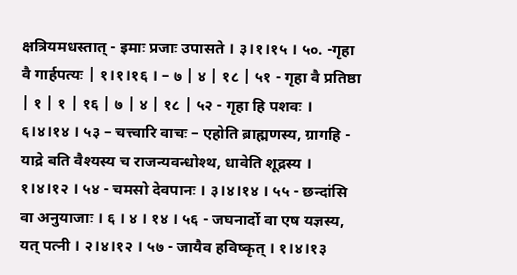क्षत्रियमधस्तात् - इमाः प्रजाः उपासते । ३।१।१५ । ५०. -गृहा वै गार्हपत्यः | १।१।१६ । – ७ | ४ | १८ | ५१ - गृहा वै प्रतिष्ठा | १ | १ | १६ | ७ | ४ | १८ | ५२ - गृहा हि पशवः । ६।४।१४ । ५३ – चत्त्वारि वाचः – एहोति ब्राह्मणस्य, ग्रागहि - याद्रे बति वैश्यस्य च राजन्यवन्धोश्थ, धावेति शूद्रस्य । १।४।१२ । ५४ - चमसो देवपानः । ३।४।१४ । ५५ - छन्दांसि वा अनुयाजाः । ६ । ४ । १४ । ५६ - जघनार्दो वा एष यज्ञस्य, यत् पत्नी । २।४।१२ । ५७ - जायैव हविष्कृत् । १।४।१३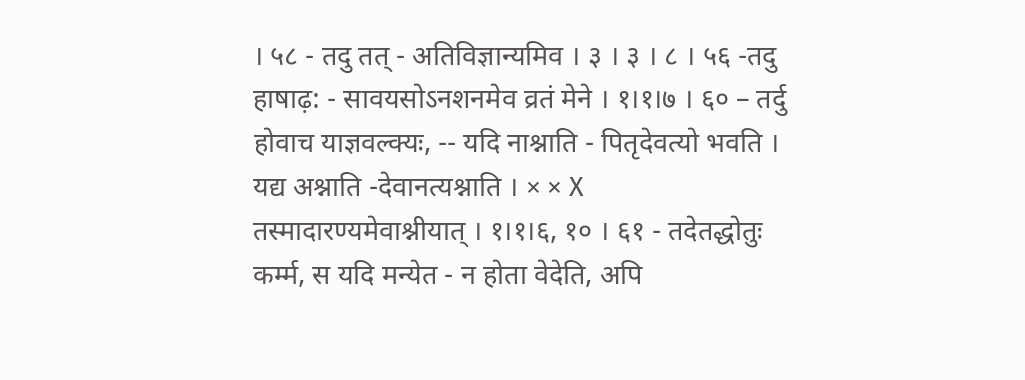। ५८ - तदु तत् - अतिविज्ञान्यमिव । ३ । ३ । ८ । ५६ -तदु हाषाढ़: - सावयसोऽनशनमेव व्रतं मेने । १।१।७ । ६० – तर्दु होवाच याज्ञवल्क्यः, -- यदि नाश्नाति - पितृदेवत्यो भवति । यद्य अश्नाति -देवानत्यश्नाति । × × X तस्मादारण्यमेवाश्नीयात् । १।१।६, १० । ६१ - तदेतद्धोतुः कर्म्म, स यदि मन्येत - न होता वेदेति, अपि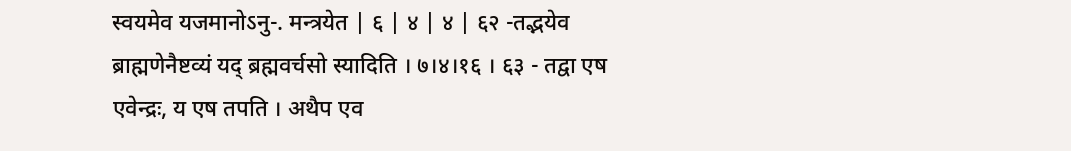स्वयमेव यजमानोऽनु-. मन्त्रयेत | ६ | ४ | ४ | ६२ -तद्भयेव ब्राह्मणेनैष्टव्यं यद् ब्रह्मवर्चसो स्यादिति । ७।४।१६ । ६३ - तद्वा एष एवेन्द्रः, य एष तपति । अथैप एव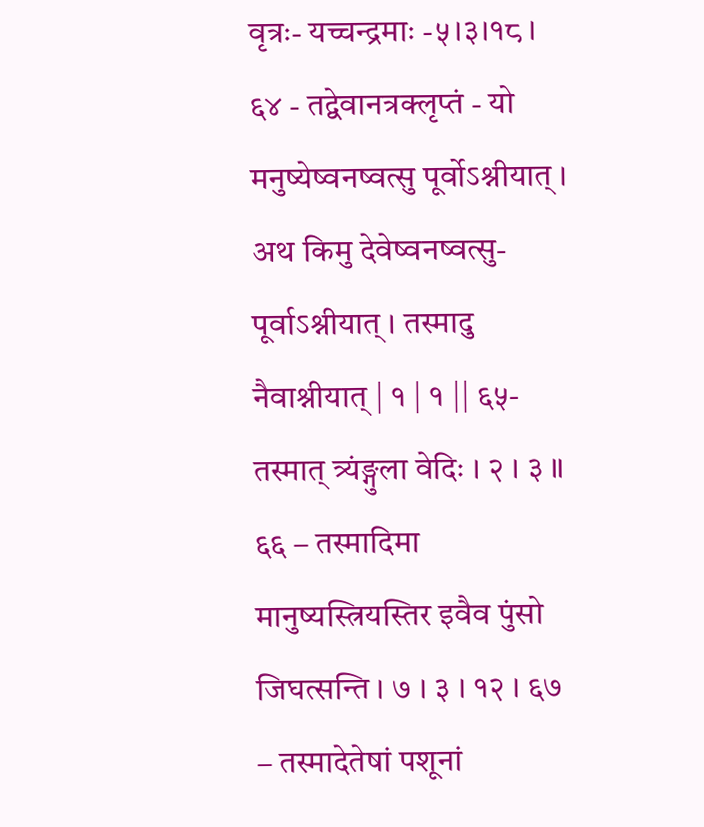वृत्रः- यच्चन्द्रमाः -५।३।१८ । ६४ - तद्वेवानत्रक्लृप्तं - यो मनुष्येष्वनष्वत्सु पूर्वोऽश्नीयात् । अथ किमु देवेष्वनष्वत्सु-पूर्वाऽश्नीयात् । तस्मादु नैवाश्नीयात् | १ | १ || ६५- तस्मात् त्र्यंङ्गुला वेदिः । २ । ३ ॥ ६६ – तस्मादिमा मानुष्यस्त्रियस्तिर इवैव पुंसो जिघत्सन्ति । ७ । ३ । १२ । ६७ – तस्मादेतेषां पशूनां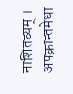नाशितव्यम् । अपक्रान्तमेधा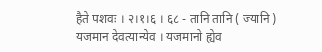हैते पशवः । २।१।६ । ६८ - तानि तानि ( ज्यानि ) यजमान देवत्यान्येव । यजमानो ह्येव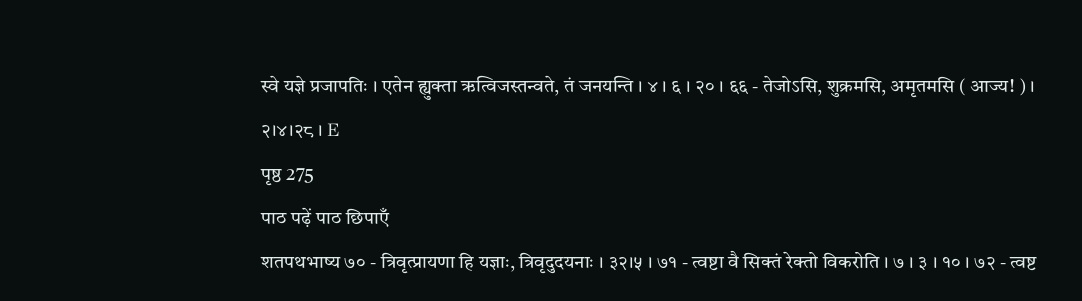स्वे यज्ञे प्रजापतिः । एतेन ह्युक्ता ऋत्विजस्तन्वते, तं जनयन्ति । ४ । ६ । २० । ६६ - तेजोऽसि, शुक्रमसि, अमृतमसि ( आज्य! ) । २।४।२८ । Ε
पृष्ठ 275
पाठ पढ़ें पाठ छिपाएँ
शतपथभाष्य ७० - त्रिवृत्प्रायणा हि यज्ञाः, त्रिवृदुदयनाः । ३२।५ । ७१ - त्वष्टा वै सिक्तं रेक्तो विकरोति । ७ । ३ । १० । ७२ - त्वष्ट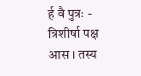र्ह वै पुत्रः - त्रिशीर्षा पक्ष आस । तस्य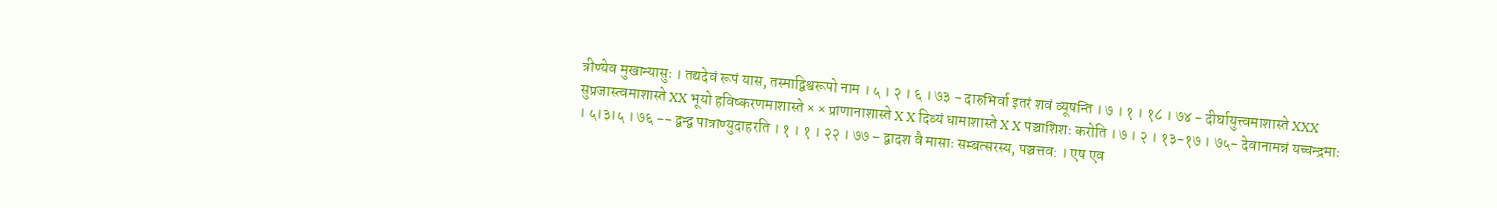त्रीण्येव मुखान्यासुः । तद्यदेवं रूपं यास, तस्माद्विश्वरूपो नाम । ५ । २ । ६ । ७३ - दारुभिर्वा इतरं शवं व्यूषन्ति । ७ । १ । १८ । ७४ - दीर्घायुत्त्वमाशास्ते XXX सुप्रजास्त्वमाशास्ते XX भूयो हविष्करणमाशास्ते × × प्राणानाशास्ते X X दिव्यं धामाशास्ते X X पञ्चाशिशः करोति । ७ । २ । १३-१७ । ७५- देवानामन्नं यच्चन्द्रमाः । ५।३।५ । ७६ -- द्वन्द्व पात्राण्युदाहरति । १ । १ । २२ । ७७ – द्वादश वै मासाः सम्बत्सरस्य, पञ्चत्तव: । एष एव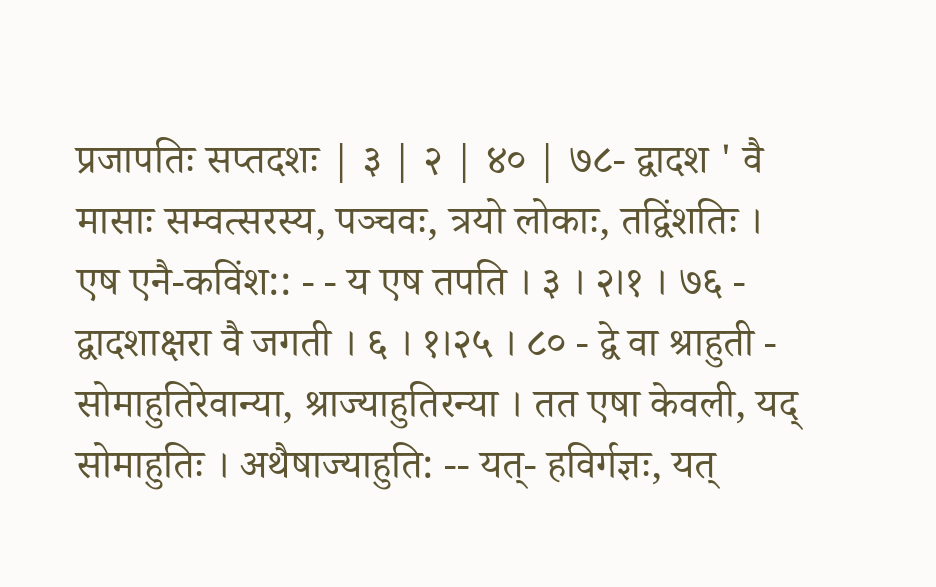प्रजापतिः सप्तदशः | ३ | २ | ४० | ७८- द्वादश ' वै मासाः सम्वत्सरस्य, पञ्चवः, त्रयो लोकाः, तद्विंशतिः । एष एनै-कविंश:: - - य एष तपति । ३ । २।१ । ७६ - द्वादशाक्षरा वै जगती । ६ । १।२५ । ८० - द्वे वा श्राहुती - सोमाहुतिरेवान्या, श्राज्याहुतिरन्या । तत एषा केवली, यद् सोमाहुतिः । अथैषाज्याहुति: -- यत्- हविर्गज्ञः, यत्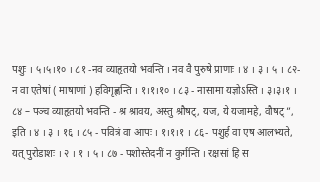पशुः । ५।५।१० । ८१ -नव व्याहृतयो भवन्ति । नव वै पुरुषे प्राणाः । ४ । ३ । ५ । ८२- न वा एतेषां ( माषाणां ) हविगृह्णन्ति । १।१।१० । ८३ - नासामा यज्ञोऽस्ति । ३।३।१ । ८४ – पञ्च व्याहृतयो भवन्ति - श्र श्रावय, अस्तु श्रौषट्, यज, ये यजामहे, वौषट् ”, इति । ४ । ३ । १६ । ८५ - पवित्रं वा आपः । १।१।१ । ८६- पशुर्ह वा एष आलभ्यते, यत् पुरोडाशः । २ । १ । ५ । ८७ - पशोस्तेदनीं न कुर्गन्ति । रक्षसां हि स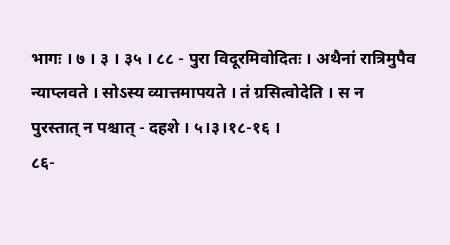भागः । ७ । ३ । ३५ । ८८ - पुरा विदूरमिवोदितः । अथैनां रात्रिमुपैव न्याप्लवते । सोऽस्य व्यात्तमापयते । तं ग्रसित्वोदेति । स न पुरस्तात् न पश्चात् - दहशे । ५।३।१८-१६ ।
८६-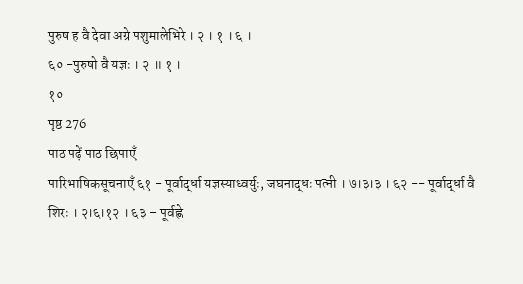पुरुष ह वै देवा अग्रे पशुमालेभिरे । २ । १ । ६ ।
६० -पुरुषो वै यज्ञः । २ ॥ १ ।
१०
पृष्ठ 276
पाठ पढ़ें पाठ छिपाएँ
पारिभाषिकसूचनाएँ ६१ - पूर्वार्द्धा यज्ञस्याध्वर्युः, जघनाद्धः पत्नी । ७।३।३ । ६२ -- पूर्वार्द्धा वै शिरः । २।६।१२ । ६३ – पूर्वह्णे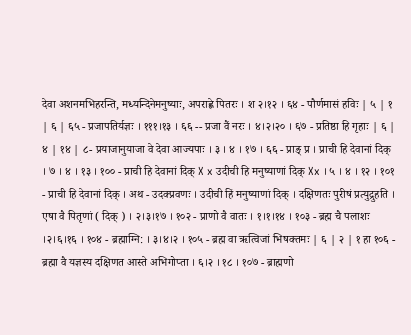देवा अशनमभिहरन्ति, मध्यन्दिनेमनुष्याः, अपराह्णे पितरः । श २।१२ । ६४ - पौर्णमासं हविः | ५ | १ | ६ | ६५ - प्रजापतिर्यज्ञः । १११।१३ । ६६ -- प्रजा वैं नरः । ४।२।२० । ६७ - प्रतिष्ठा हि गृहाः | ६ | ४ | १४ | ८- प्रयाजानुयाजा वे देवा आज्यपाः । ३ । ४ । १७ । ६६ - प्राङ् प्र । प्राची हि देवानां दिक् । ७ । ४ । १३ । १०० - प्राची हि देवानां दिक् X x उदीची हि मनुष्याणां दिक् Xx । ५ । ४ । १२ । १०१ - प्राची हि देवानां दिक् । अथ - उदक्प्रवणः । उदीची हिं मनुष्याणां दिक् । दक्षिणतः पुरीषं प्रत्युद्रुहति । एषा वै पितृणां ( दिक् ) । २।३।१७ । १०२ - प्राणो वै वातः । १।१।१४ । १०३ - ब्रह्म चै पलाशः ।२।६।१६ । १०४ - ब्रह्माग्नि: । ३।४।२ । १०५ - ब्रह्म वा ऋत्विजां भिषक्तमः | ६ | २ | १ हा १०६ - ब्रह्मा वै यज्ञस्य दक्षिणत आस्ते अभिगोप्ता । ६।२ । १८ । १०७ - ब्राह्मणो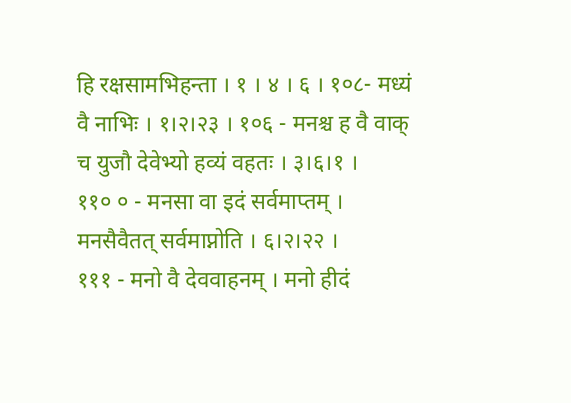हि रक्षसामभिहन्ता । १ । ४ । ६ । १०८- मध्यं वै नाभिः । १।२।२३ । १०६ - मनश्च ह वै वाक् च युजौ देवेभ्यो हव्यं वहतः । ३।६।१ ।
११० ० - मनसा वा इदं सर्वमाप्तम् । मनसैवैतत् सर्वमाप्नोति । ६।२।२२ ।
१११ - मनो वै देववाहनम् । मनो हीदं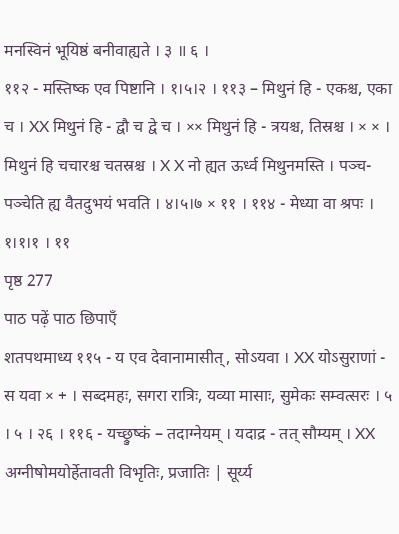मनस्विनं भूयिष्ठं बनीवाह्यते । ३ ॥ ६ ।
११२ - मस्तिष्क एव पिष्टानि । १।५।२ । ११३ – मिथुनं हि - एकश्च, एका च । XX मिथुनं हि - द्वौ च द्वे च । ×× मिथुनं हि - त्रयश्च, तिस्रश्च । × × । मिथुनं हि चचारश्च चतस्रश्च । X X नो ह्यत ऊर्ध्व मिथुनमस्ति । पञ्च- पञ्चेति ह्य वैतदुभयं भवति । ४।५।७ × ११ । ११४ - मेध्या वा श्रपः । १।१।१ । ११
पृष्ठ 277
पाठ पढ़ें पाठ छिपाएँ
शतपथमाध्य ११५ - य एव देवानामासीत्, सोऽयवा । XX योऽसुराणां - स यवा × + । सब्दमहः, सगरा रात्रिः, यव्या मासाः, सुमेकः सम्वत्सरः । ५ । ५ । २६ । ११६ - यच्छ्रुष्कं – तदाग्नेयम् । यदाद्र - तत् सौम्यम् । XX अग्नीषोमयोर्हेतावती विभृतिः, प्रजातिः | सूर्य्य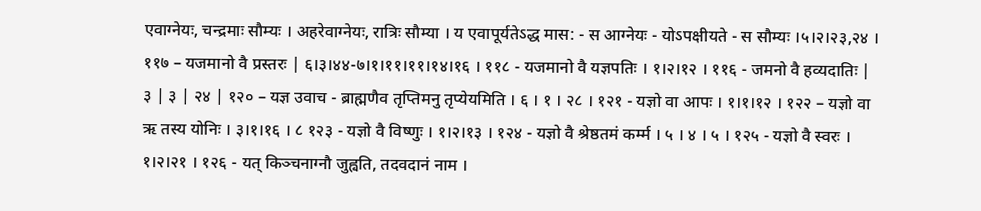एवाग्नेयः, चन्द्रमाः सौम्यः । अहरेवाग्नेयः, रात्रिः सौम्या । य एवापूर्यतेऽद्ध मास: - स आग्नेयः - योऽपक्षीयते - स सौम्यः ।५।२।२३,२४ । ११७ – यजमानो वै प्रस्तरः | ६।३।४४-७।१।११।११।१४।१६ । ११८ - यजमानो वै यज्ञपतिः । १।२।१२ । ११६ - जमनो वै हव्यदातिः | ३ | ३ | २४ | १२० – यज्ञ उवाच - ब्राह्मणैव तृप्तिमनु तृप्येयमिति । ६ । १ । २८ । १२१ - यज्ञो वा आपः । १।१।१२ । १२२ – यज्ञो वा ऋ तस्य योनिः । ३।१।१६ । ८ १२३ - यज्ञो वै विष्णुः । १।२।१३ । १२४ - यज्ञो वै श्रेष्ठतमं कर्म्म । ५ । ४ । ५ । १२५ - यज्ञो वै स्वरः । १।२।२१ । १२६ - यत् किञ्चनाग्नौ जुह्वति, तदवदानं नाम ।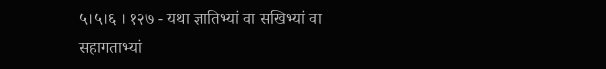५।५।६ । १२७ - यथा ज्ञातिभ्यां वा सखिभ्यां वा सहागताभ्यां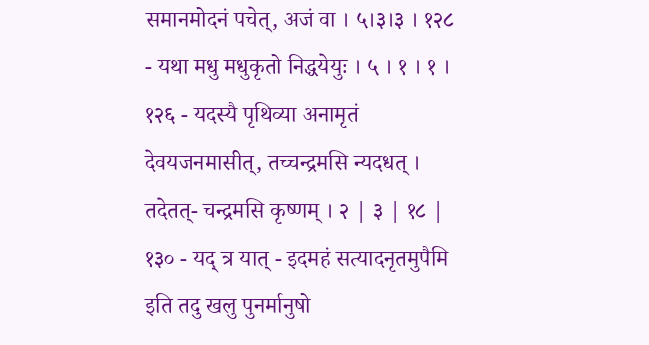समानमोदनं पचेत्, अजं वा । ५।३।३ । १२८ - यथा मधु मधुकृतो निद्धयेयुः । ५ । १ । १ । १२६ - यदस्यै पृथिव्या अनामृतं देवयजनमासीत्, तच्चन्द्रमसि न्यदधत् । तदेतत्- चन्द्रमसि कृष्णम् । २ | ३ | १८ | १३० - यद् त्र यात् - इदमहं सत्यादनृतमुपैमि इति तदु खलु पुनर्मानुषो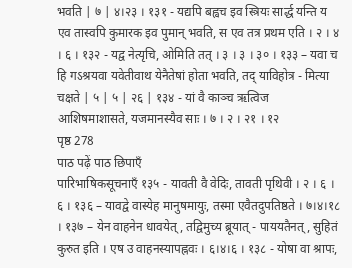भवति | ७ | ४।२३ । १३१ - यद्यपि बह्वच इव स्त्रियः सार्द्ध यन्ति य एव तास्वपि कुमारक इव पुमान् भवति, स एव तत्र प्रथम एति । २ । ४ । ६ । १३२ - यद्व नेत्यृचि, ओमिति तत् । ३ । ३ । ३० । १३३ – यवा च हि गऽश्रयवा यवेतीवाथ येनैतेषां होता भवति, तद् याविहोत्र - मित्या चक्षते | ५ | ५ | २६ | १३४ - यां वै काञ्च ऋत्विज आशिषमाशासते, यजमानस्यैव साः । ७ । २ । २१ । १२
पृष्ठ 278
पाठ पढ़ें पाठ छिपाएँ
पारिभाषिकसूचनाएँ १३५ - यावती वै वेदिः, तावती पृथिवी । २ । ६ । ६ । १३६ – यावद्वे वास्येह मानुषमायुः, तस्मा एवैतदुपतिष्ठते । ७।४।१८ । १३७ – येन वाहनेन धावयेत्, तद्विमुच्य ब्रूयात् - पाययतैनत्, सुहितं कुरुत इति । एष उ वाहनस्यापह्नवः । ६।४।६ । १३८ - योषा वा श्रापः,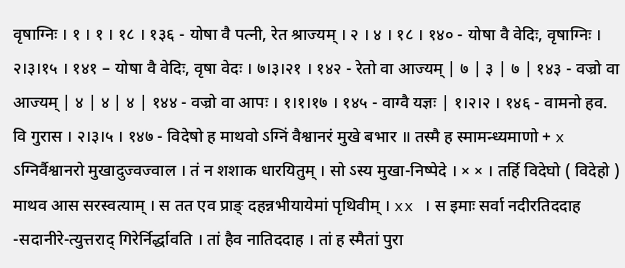वृषाग्निः । १ । १ । १८ । १३६ - योषा वै पत्नी, रेत श्राज्यम् । २ । ४ । १८ । १४० - योषा वै वेदिः, वृषाग्निः । २।३।१५ । १४१ – योषा वै वेदिः, वृषा वेदः । ७।३।२१ । १४२ - रेतो वा आज्यम् | ७ | ३ | ७ | १४३ - वज्रो वा आज्यम् | ४ | ४ | ४ | १४४ - वज्रो वा आपः । १।१।१७ । १४५ - वाग्वै यज्ञः | १।२।२ । १४६ - वामनो हव. वि गुरास । २।३।५ । १४७ - विदेषो ह माथवो ऽग्निं वैश्वानरं मुखे बभार ॥ तस्मै ह स्मामन्ध्यमाणो + x ऽग्निर्वैश्वानरो मुखादुज्वज्वाल । तं न शशाक धारयितुम् । सो ऽस्य मुखा-निष्पेदे । × × । तर्हि विदेघो ( विदेहो ) माथव आस सरस्वत्याम् । स तत एव प्राङ् दहन्नभीयायेमां पृथिवीम् । xx । स इमाः सर्वा नदीरतिददाह -सदानीरे-त्युत्तराद् गिरेर्निर्द्धावति । तां हैव नातिददाह । तां ह स्मैतां पुरा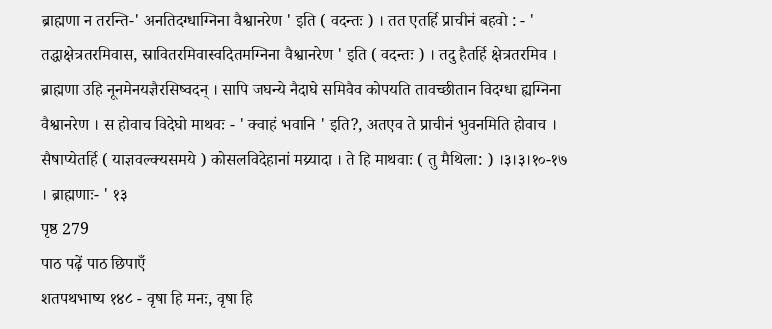ब्राह्मणा न तरन्ति-' अनतिदग्धाग्निना वैश्वानरेण ' इति ( वदन्तः ) । तत एतर्हि प्राचीनं बहवो : - ' तद्धाक्षेत्रतरमिवास, स्रावितरमिवास्वदितमग्निना वैश्वानरेण ' इति ( वदन्तः ) । तदु हैतर्हि क्षेत्रतरमिव । ब्राह्मणा उहि नूनमेनयज्ञैरसिष्वदन् । सापि जघन्ये नैदाघे समिवैव कोपयति तावच्छीतान विदग्धा ह्यग्निना वैश्वानरेण । स होवाच विदेघो माथवः - ' क्वाहं भवानि ' इति?, अतएव ते प्राचीनं भुवनमिति होवाच । सैषाप्येतर्हि ( याज्ञवल्क्यसमये ) कोसलविदेहानां मय्र्यादा । ते हि माथवाः ( तु मैथिला: ) ।३।३।१०-१७ । ब्राह्मणाः- ' १३
पृष्ठ 279
पाठ पढ़ें पाठ छिपाएँ
शतपथभाष्य १४८ - वृषा हि मनः, वृषा हि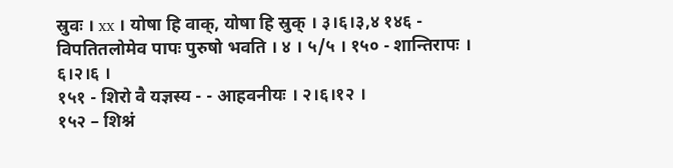स्रुवः । xx । योषा हि वाक्, योषा हि स्रुक् । ३।६।३,४ १४६ - विपतितलोमेव पापः पुरुषो भवति । ४ । ५/५ । १५० - शान्तिरापः । ६।२।६ ।
१५१ - शिरो वै यज्ञस्य - - आहवनीयः । २।६।१२ ।
१५२ – शिश्नं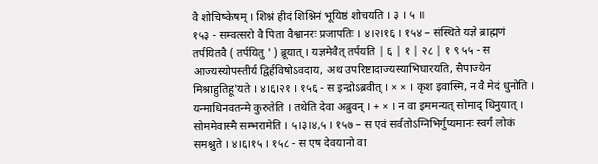वै शोचिष्केषम् । शिश्नं हीदं शिश्निनं भूयिष्ठं शोचयति । ३ । ५ ॥
१५३ - सम्वत्सरो वै पिता वैश्वानरः प्रजापतिः । ४।२।१६ । १५४ – संस्थिते यज्ञे ब्राह्मणं तर्पयितवै ( तर्पयितु ' ) ब्रूयात् । यज्ञमेवैत् तर्पयति | ६ | १ | २८ | १ ९ ५५ - स आज्यस्योपस्तीर्य द्विर्हविषोऽवदाय, अथ उपरिष्टादाज्यस्याभिघारयति, सैपाज्येन मिश्राहुतिहू'यते । ४।६।२१ । १५६ - स इन्द्रोऽब्रवीत् । × × । कृश इवास्मि, न वै मेदं धुनोति । यन्माधिनवतन्मे कुरुतेति । तथेति देवा अब्रुवन् । + × । न वा इममन्यत् सोमाद् धिनुयात् । सोममेवास्मै सम्भरामेति । ५।३।४,५ । १५७ – स एवं सर्वतोऽग्निभिर्गुप्यमानः स्वर्गं लोकं समश्नुते । ४।६।१५ । १५८ - स एष देवयानो वा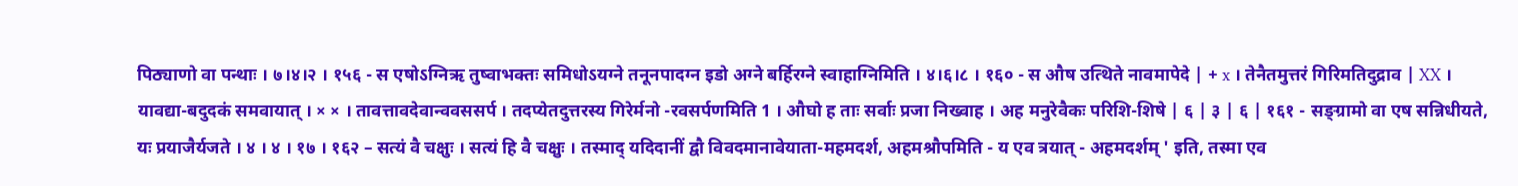पिठ्याणो वा पन्थाः । ७।४।२ । १५६ - स एषोऽग्निऋ तुष्वाभक्तः समिधोऽयग्ने तनूनपादग्न इडो अग्ने बर्हिरग्ने स्वाहाग्निमिति । ४।६।८ । १६० - स औष उत्थिते नावमापेदे | + x । तेनैतमुत्तरं गिरिमतिदुद्राव | XX । यावद्या-बदुदकं समवायात् । × × । तावत्तावदेवान्ववससर्प । तदप्येतदुत्तरस्य गिरेर्मनो -रवसर्पणमिति 1 । औघो ह ताः सर्वाः प्रजा निख्वाह । अह मनुरेवैकः परिशि-शिषे | ६ | ३ | ६ | १६१ - सङ्ग्रामो वा एष सन्निधीयते, यः प्रयाजैर्यजते । ४ । ४ । १७ । १६२ – सत्यं वै चक्षुः । सत्यं हि वै चक्षुः । तस्माद् यदिदानीं द्वौ विवदमानावेयाता-महमदर्श, अहमश्रौपमिति - य एव त्रयात् - अहमदर्शम् ' इति, तस्मा एव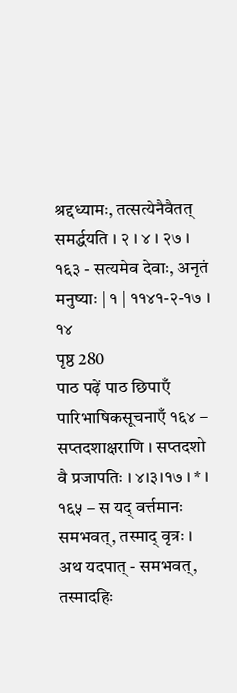श्रद्दध्यामः, तत्सत्येनैवैतत् समर्द्धयति । २ । ४ । २७ । १६३ - सत्यमेव देवाः, अनृतं मनुष्याः | १ | ११४१-२-१७ । १४
पृष्ठ 280
पाठ पढ़ें पाठ छिपाएँ
पारिभाषिकसूचनाएँ १६४ – सप्तदशाक्षराणि । सप्तदशो वै प्रजापतिः । ४।३।१७ । * । १६५ – स यद् वर्त्तमानः समभवत्, तस्माद् वृत्रः । अथ यदपात् - समभवत्, तस्मादहिः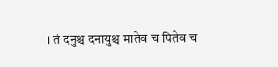। तं दनुश्च दनायुश्च मातेव च पितेव च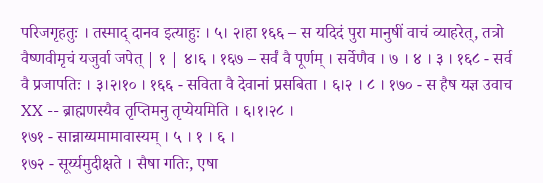परिजगृहतुः । तस्माद् दानव इत्याहुः । ५। २।हा १६६ – स यदिदं पुरा मानुषीं वाचं व्याहरेत्, तत्रो वैष्णवीमृचं यजुर्वा जपेत् | १ | ४।६ । १६७ – सर्वं वै पूर्णम् । सर्वेणैव । ७ । ४ । ३ । १६८ - सर्व वै प्रजापतिः । ३।२।१० । १६६ - सविता वै देवानां प्रसबिता । ६।२ । ८ । १७० - स हैष यज्ञ उवाच XX -- ब्राह्मणस्यैव तृप्तिमनु तृप्येयमिति । ६।१।२८ ।
१७१ - सान्नाय्यमामावास्यम् । ५ । १ । ६ ।
१७२ - सूर्य्यमुदीक्षते । सैषा गतिः, एषा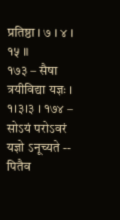प्रतिष्ठा । ७ । ४ । १५ ॥
१७३ – सैषा त्रयीविद्या यज्ञः । १।३।३ । १७४ – सोऽयं परोऽवरं यज्ञो ऽनूच्यते -- पितैव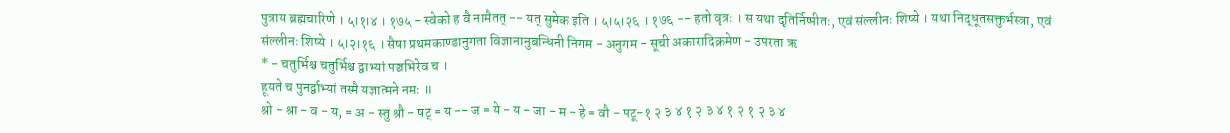पुत्राय ब्रह्मचारिणे । ५।१।४ । १७५ - स्वेको ह वै नामैतत् -- यत् सुमेक इति । ५।५।२६ । १७६ -- हतो वृत्रः । स यथा दृतिर्निष्पीतः, एवं संल्लीनः शिष्ये । यथा निद्धूतसक्तुर्भस्त्रा, एवं संल्लीनः शिष्ये । ५।२।१६ । सैषा प्रथमकाण्डानुगता विज्ञानानुबन्धिनी निगम - अनुगम - सूची अकारादिक्रमेण - उपरता ऋ
* - चतुर्भिश्च चतुर्भिश्च द्वाभ्यां पञ्चभिरेव च ।
हूयते च पुनर्द्वाभ्यां तस्मै यज्ञात्मने नमः ॥
श्रो - श्रा - व - य, = अ - स्तु श्रौ - षट् = य -- ज = ये - य - जा - म - हे = वौ - पटू-१ २ ३ ४ १ २ ३ ४ १ २ १ २ ३ ४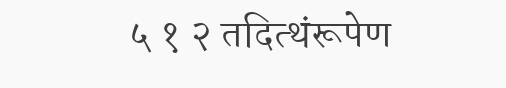५ १ २ तदित्थंरूपेण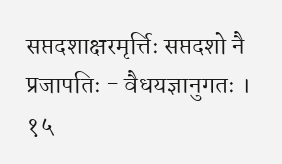सप्तदशाक्षरमृर्त्तिः सप्तदशो नै प्रजापतिः - वैधयज्ञानुगतः । १५